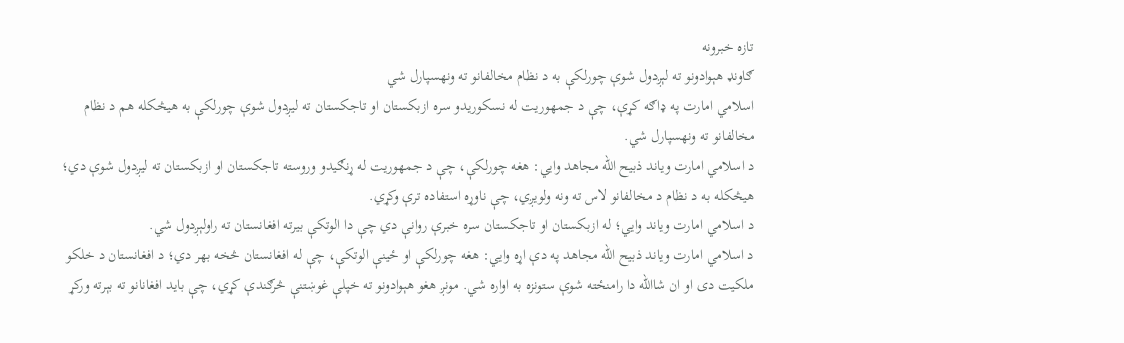تازه خبرونه
ګاونډ هېوادونو ته لېږدول شوې چورلکې به د نظام مخالفانو ته ونهسپارل شي
اسلامي امارت په ډاګه کړې، چې د جمهوريت له نسکوریدو سره ازبکستان او تاجکستان ته لیږدول شوې چورلکې به هیڅکله هم د نظام مخالفانو ته ونهسپارل شي.
د اسلامي امارت ویاند ذبیح الله مجاهد وايي: هغه چورلکې، چې د جمهوريت له ړنګیدو وروسته تاجکستان او ازبکستان ته لیږدول شوې دي؛ هیڅکله به د نظام د مخالفانو لاس ته ونه ولویږي، چې ناوړه استفاده ترې وکړي.
د اسلامي امارت ویاند وایي؛ له ازبکستان او تاجکستان سره خبرې روانې دي چې دا الوتکې بیرته افغانستان ته راولېږدول شي.
د اسلامي امارت ویاند ذبیح الله مجاهد په دې اړه وایي: هغه چورلکې او ځینې الوتکې، چې له افغانستان څخه بهر دي؛ د افغانستان د خلکو ملکیت دی او ان شاالله دا رامنځته شوې ستونزه به اواره شي. مونږ هغو هېوادونو ته خپلې غوښتنې څرګندې کړي، چې باید افغانانو ته بېرته ورکړ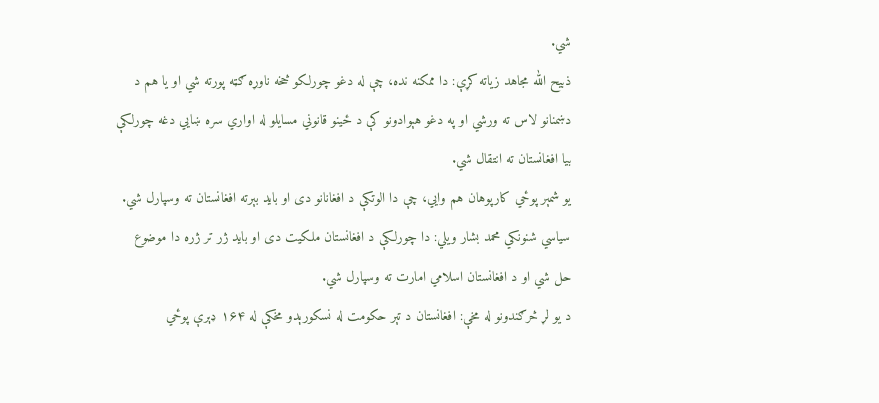شي.
ذبیح الله مجاهد زیاته کړې: دا ممکنه نده، چې له دغو چورلکو څخه ناوړه ګټه پورته شي او یا هم د دښمنانو لاس ته ورشي او په دغو هېوادونو کې د ځینو قانوني مسایلو له اواري سره ښايي دغه چورلکې بیا افغانستان ته انتقال شي.
یو شمېر پوځي کارپوهان هم وايي، چې دا الوتکې د افغانانو دی او باید بېرته افغانستان ته وسپارل شي.
سیاسي شنونکي محمد بشار ویلي: دا چورلکې د افغانستان ملکیت دی او باید ژر تر ژره دا موضوع حل شي او د افغانستان اسلامي امارت ته وسپارل شي.
د یو لړ څرګندونو له مخې: افغانستان د تېر حکومت له نسکورېدو مخکې له ۱۶۴ ډېرې پوځي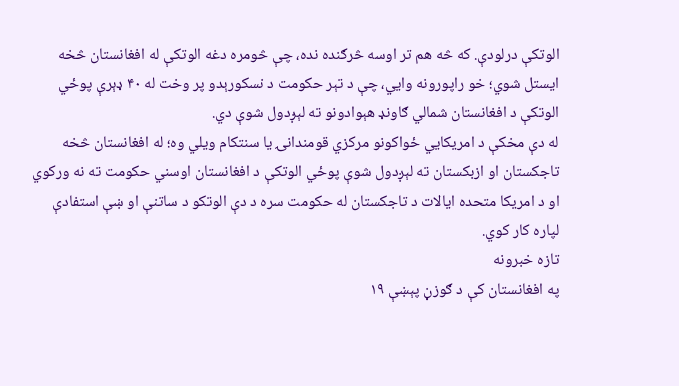الوتکې درلودې. که څه هم تر اوسه څرګنده نده، چې څومره دغه الوتکې له افغانستان څخه ایستل شوي؛ خو راپورونه وايي، چې د تېر حکومت د نسکورېدو پر وخت له ۴۰ ډېرې پوځي الوتکې د افغانستان شمالي ګاونډ هېوادونو ته لېږدول شوې دي.
له دې مخکې د امریکايي ځواکونو مرکزي قومندانۍ یا سنتکام ویلي وه؛ له افغانستان څخه تاجکستان او ازبکستان ته لېږدول شوې پوځي الوتکې د افغانستان اوسني حکومت ته نه ورکوي او د امریکا متحده ایالات د تاجکستان له حکومت سره د دې الوتکو د ساتنې او ښې استفادې لپاره کار کوي.
تازه خبرونه
په افغانستان کې د ګوزڼ پېښې ۱۹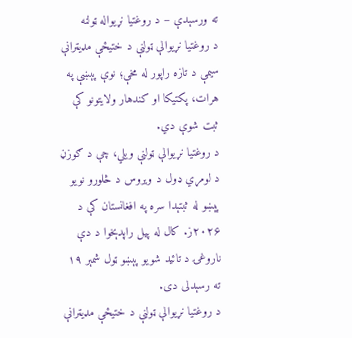ته ورسېدې – د روغتیا نړیواله ټولنه
د روغتیا نړیوالې ټولنې د ختیځې مډیټرانې سیمې د تازه راپور له مخې؛ نوې پېښې په هرات، پکتیکا او کندهار ولایتونو کې ثبت شوې دي.
د روغتیا نړیوالې ټولنې ویلي، چې د ګوزڼ د لومړي ډول د ویروس د څلورو نویو پېښو له ثبتېدا سره په افغانستان کې د ۲۰۲۶ز. کال له پیل راپدېخوا د دې ناروغۍ د تائید شویو پېښو ټول شمېر ۱۹ ته رسېدلی دی.
د روغتیا نړیوالې ټولنې د ختیځې مډیټرانې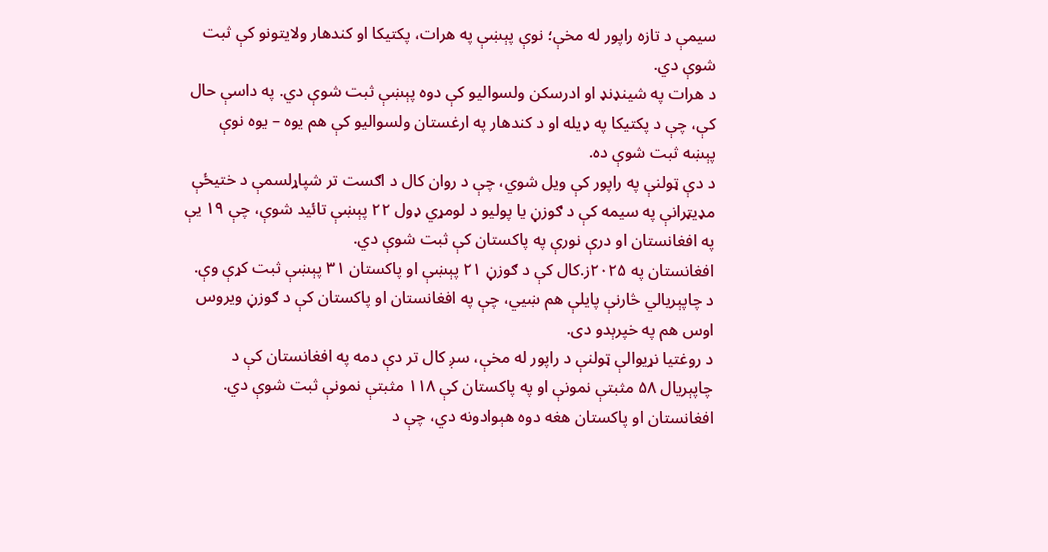سیمې د تازه راپور له مخې؛ نوې پېښې په هرات، پکتیکا او کندهار ولایتونو کې ثبت شوې دي.
د هرات په شینډنډ او ادرسکن ولسوالیو کې دوه پېښې ثبت شوې دي. په داسې حال کې، چې د پکتیکا په ډیله او د کندهار په ارغستان ولسوالیو کې هم یوه – یوه نوې پېښه ثبت شوې ده.
د دې ټولنې په راپور کې ویل شوي، چې د روان کال د اګست تر شپاړلسمې د ختیځې مډیټرانې په سیمه کې د ګوزڼ یا پولیو د لومړي ډول ۲۲ پېښې تائید شوې، چې ۱۹ یې په افغانستان او درې نورې په پاکستان کې ثبت شوې دي.
افغانستان په ۲۰۲۵ز.کال کې د ګوزڼ ۲۱ پېښې او پاکستان ۳۱ پېښې ثبت کړې وې.
د چاپېریالي څارنې پایلې هم ښيي، چې په افغانستان او پاکستان کې د ګوزڼ ویروس اوس هم په خپرېدو دی.
د روغتیا نړیوالې ټولنې د راپور له مخې، سږ کال تر دې دمه په افغانستان کې د چاپېریال ۵۸ مثبتې نمونې او په پاکستان کې ۱۱۸ مثبتې نمونې ثبت شوې دي.
افغانستان او پاکستان هغه دوه هېوادونه دي، چې د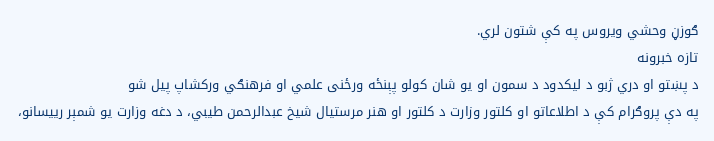ګوزڼ وحشي ویروس په کې شتون لري.
تازه خبرونه
د پښتو او دري ژبو د لیکدود د سمون او یو شان کولو پېنځه ورځنی علمي او فرهنګي ورکشاپ پیل شو
په دې پروګرام کې د اطلاعاتو او کلتور وزارت د کلتور او هنر مرستیال شیخ عبدالرحمن طیبي، د دغه وزارت یو شمېر رییسانو،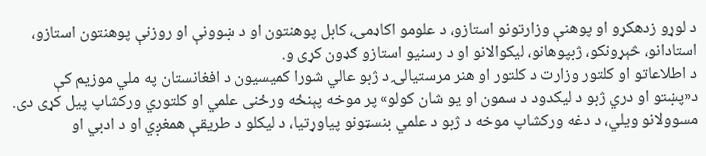د لوړو زدهکړو او پوهنې وزارتونو استازو، د علومو اکاډمۍ، کابل پوهنتون او د ښوونې او روزنې پوهنتون استازو، استادانو، څېړونکو، ژبپوهانو، لیکوالانو او د رسنیو استازو ګډون کړی و.
د اطلاعاتو او کلتور وزارت د کلتور او هنر مرستیالۍ د ژبو عالي شورا کمیسیون د افغانستان په ملي موزیم کې د«پښتو او دري ژبو د لیکدود د سمون او یو شان کولو» پر موخه پېنځه ورځنی علمي او کلتوري ورکشاپ پیل کړی دی.
مسوولانو ويلي، د دغه ورکشاپ موخه د ژبو د علمي بنسټونو پیاوړتیا، د لیکلو د طریقې همغږي او د ادبي او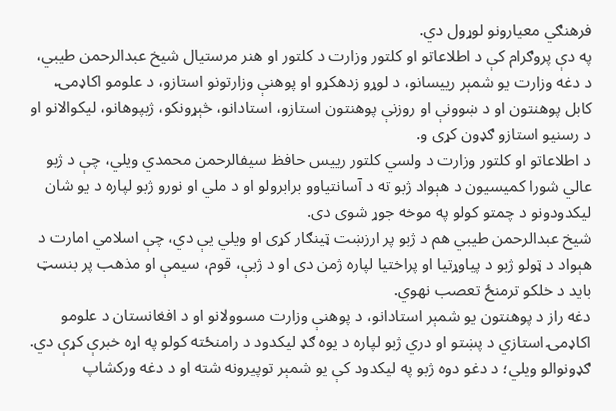فرهنګي معیارونو لوړول دي.
په دې پروګرام کې د اطلاعاتو او کلتور وزارت د کلتور او هنر مرستیال شیخ عبدالرحمن طیبي، د دغه وزارت یو شمېر رییسانو، د لوړو زدهکړو او پوهنې وزارتونو استازو، د علومو اکاډمۍ، کابل پوهنتون او د ښوونې او روزنې پوهنتون استازو، استادانو، څېړونکو، ژبپوهانو، لیکوالانو او د رسنیو استازو ګډون کړی و.
د اطلاعاتو او کلتور وزارت د ولسي کلتور رییس حافظ سیفالرحمن محمدي ویلي، چې د ژبو عالي شورا کمیسیون د هېواد ژبو ته د آسانتیاوو برابرولو او د ملي او نورو ژبو لپاره د یو شان لیکدودونو د چمتو کولو په موخه جوړ شوی دی.
شیخ عبدالرحمن طیبي هم د ژبو پر ارزښت ټینګار کړی او ویلي یې دي، چې اسلامي امارت د هېواد د ټولو ژبو د پیاوړتیا او پراختیا لپاره ژمن دی او د ژبې، قوم، سیمې او مذهب پر بنسټ باید د خلکو ترمنځ تعصب نهوي.
دغه راز د پوهنتون یو شمېر استادانو، د پوهنې وزارت مسوولانو او د افغانستان د علومو اکاډمۍ استازي د پښتو او دري ژبو لپاره د یوه ګډ لیکدود د رامنځته کولو په اړه خبرې کړې دي.
ګډونوالو ویلي؛ د دغو دوه ژبو په لیکدود کې یو شمېر توپیرونه شته او د دغه ورکشاپ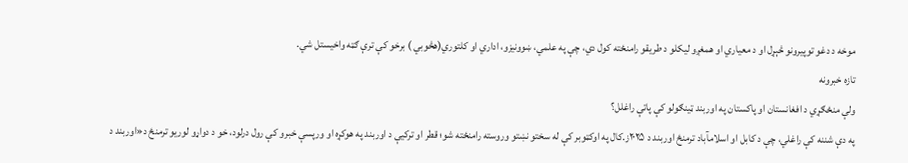موخه د دغو توپیرونو څېړل او د معیاري او همغږو لیکلو د طریقو رامنځته کول دي، چې په علمي، ښوونیزو، اداري او کلتوري(هڅوبي ) برخو کې ترې ګټه واخیستل شي.
تازه خبرونه
ولې منځګړي د افغانستان او پاکستان په اوربند ټینګولو کې پاتې راغلل؟
په دې شننه کې راغلي، چې د کابل او اسلامآباد ترمنځ اوربند د ۲۰۲۵ز.کال په اوکټوبر کې له سختو نښتو وروسته رامنځته شو؛ قطر او ترکیې د اوربند په هوکړه او ورپسې خبرو کې رول درلود، خو د دواړو لوریو ترمنځ د«اوربند د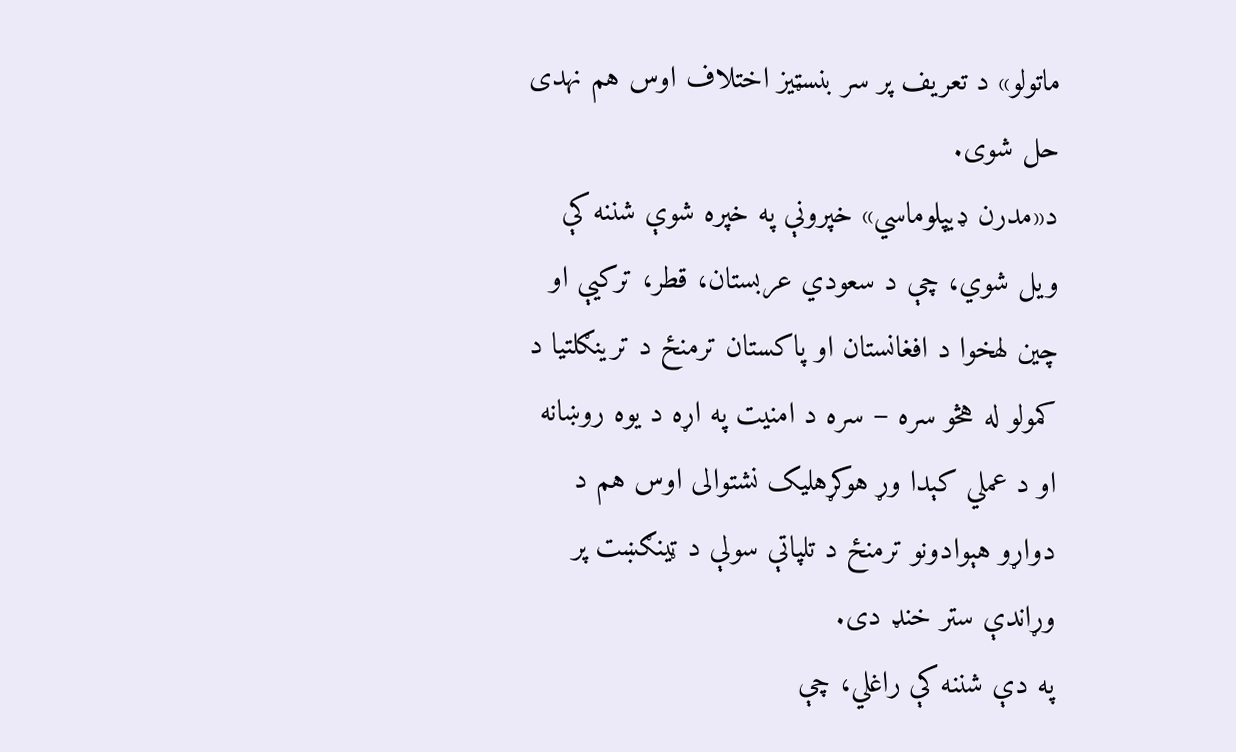ماتولو» د تعریف پر سر بنسټیز اختلاف اوس هم نهدی حل شوی.
د«مدرن ډیپلوماسي» خپرونې په خپره شوې شننه کې ویل شوي، چې د سعودي عربستان، قطر، ترکیې او چین لهخوا د افغانستان او پاکستان ترمنځ د ترینګلتیا د کمولو له هڅو سره – سره د امنیت په اړه د یوه روښانه او د عملي کېدا وړ هوکړهلیک نشتوالی اوس هم د دواړو هېوادونو ترمنځ د تلپاتې سولې د ټینګښت پر وړاندې ستر خنډ دی.
په دې شننه کې راغلي، چې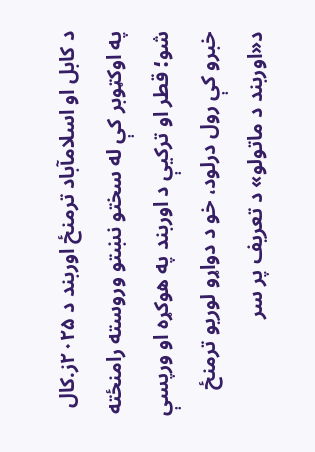د کابل او اسلامآباد ترمنځ اوربند د ۲۰۲۵ز.کال په اوکټوبر کې له سختو نښتو وروسته رامنځته شو؛ قطر او ترکیې د اوربند په هوکړه او ورپسې خبرو کې رول درلود، خو د دواړو لوریو ترمنځ د«اوربند د ماتولو» د تعریف پر سر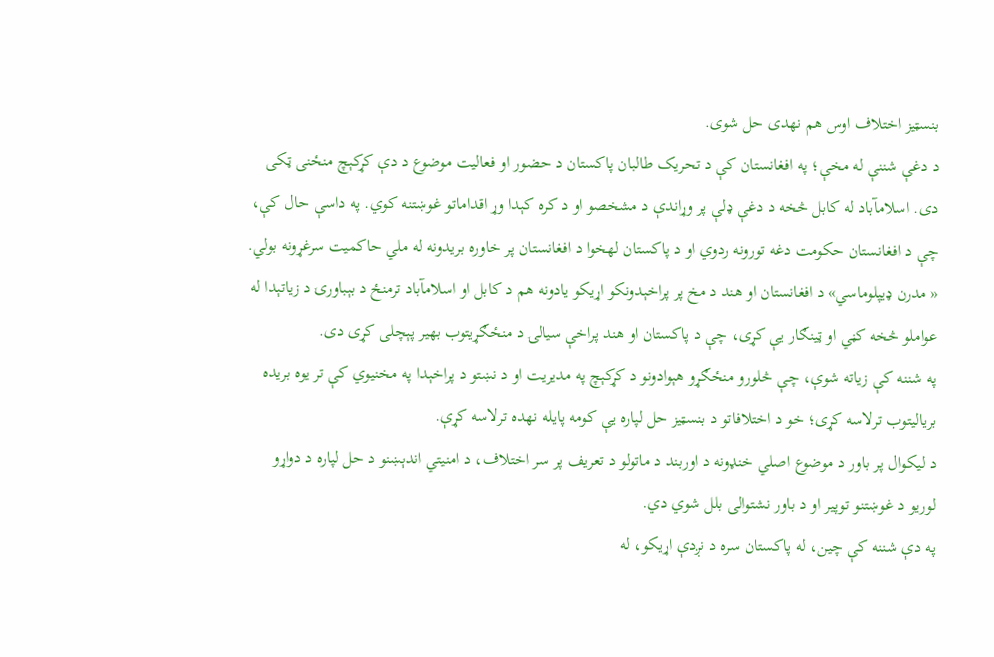بنسټیز اختلاف اوس هم نهدی حل شوی.
د دغې شننې له مخې؛ په افغانستان کې د تحریک طالبان پاکستان د حضور او فعالیت موضوع د دې کړکېچ منځنی ټکی دی. اسلامآباد له کابل څخه د دغې ډلې پر وړاندې د مشخصو او د کره کېدا وړ اقداماتو غوښتنه کوي. په داسې حال کې، چې د افغانستان حکومت دغه تورونه ردوي او د پاکستان لهخوا د افغانستان پر خاوره بریدونه له ملي حاکمیت سرغړونه بولي.
« مدرن ډیپلوماسي» د افغانستان او هند د مخ پر پراخېدونکو اړیکو یادونه هم د کابل او اسلامآباد ترمنځ د بېباورۍ د زیاتېدا له عواملو څخه کڼي او ټینګار یې کړی، چې د پاکستان او هند پراخې سیالۍ د منځګړیتوب بهیر پېچلی کړی دی.
په شننه کې زیاته شوې، چې څلورو منځګړو هېوادونو د کړکېچ په مدیریت او د نښتو د پراخېدا په مخنیوي کې تر یوه بریده بریالیتوب ترلاسه کړی؛ خو د اختلافاتو د بنسټیز حل لپاره یې کومه پایله نهده ترلاسه کړې.
د لیکوال پر باور د موضوع اصلي خنډونه د اوربند د ماتولو د تعریف پر سر اختلاف، د امنیتي اندېښنو د حل لپاره د دواړو لوریو د غوښتنو توپیر او د باور نشتوالی بلل شوي دي.
په دې شننه کې چین، له پاکستان سره د نږدې اړیکو، له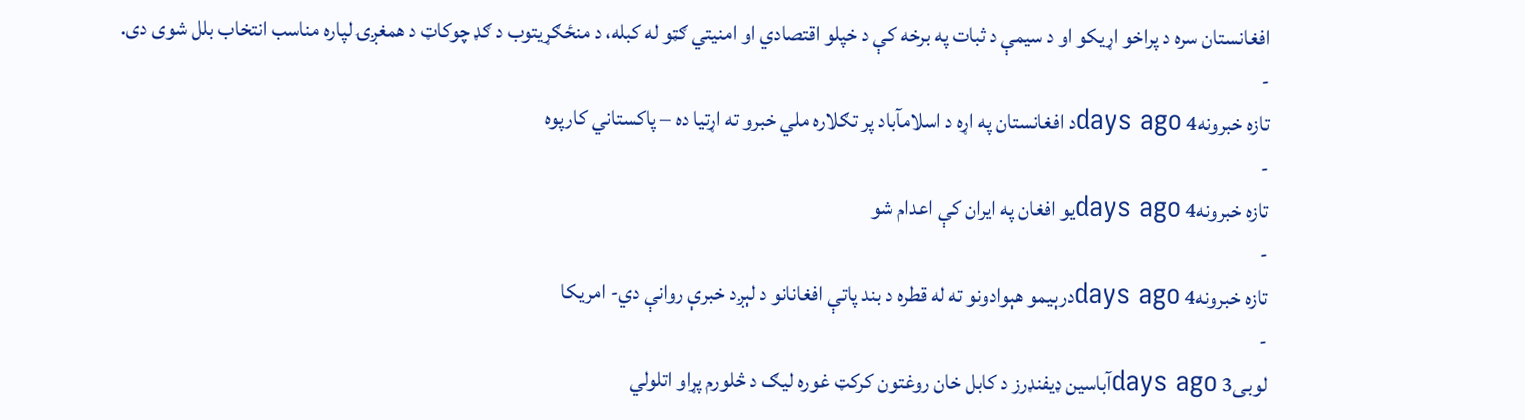افغانستان سره د پراخو اړیکو او د سیمې د ثبات په برخه کې د خپلو اقتصادي او امنیتي ګټو له کبله، د منځګړیتوب د ګډ چوکاټ د همغږۍ لپاره مناسب انتخاب بلل شوی دی.
-
تازه خبرونه4 days agoد افغانستان په اړه د اسلامآباد پر تګلاره ملي خبرو ته اړتیا ده – پاکستاني کارپوه
-
تازه خبرونه4 days agoیو افغان په ایران کې اعدام شو
-
تازه خبرونه4 days agoدرېیمو هېوادونو ته له قطره د بند پاتې افغانانو د لېږد خبرې روانې دي- امریکا
-
لوبی3 days agoآباسین ډیفنډرز د کابل خان روغتون کرکټ غوره لیګ د څلورم پړاو اتلولي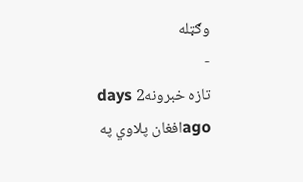وګټله
-
تازه خبرونه2 days agoافغان پلاوي په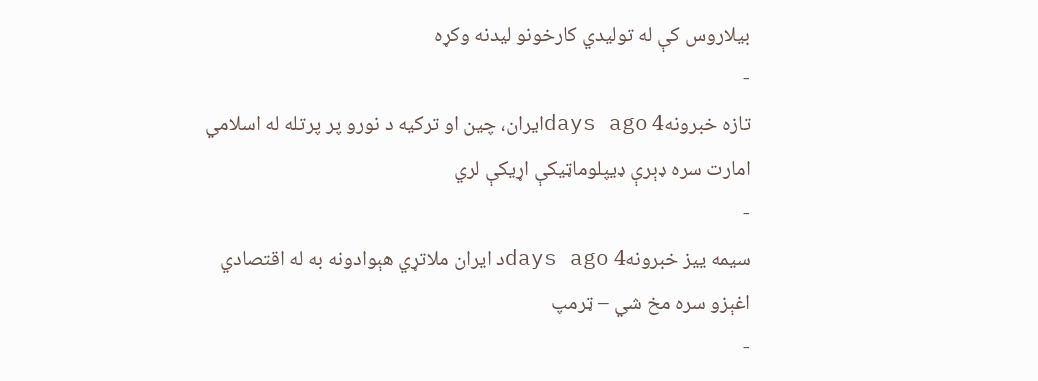بیلاروس کې له تولیدي کارخونو لیدنه وکړه
-
تازه خبرونه4 days agoایران، چین او ترکیه د نورو پر پرتله له اسلامي امارت سره ډېرې ډیپلوماټیکې اړیکې لري
-
سیمه ییز خبرونه4 days agoد ایران ملاتړي هېوادونه به له اقتصادي اغېزو سره مخ شي – ټرمپ
-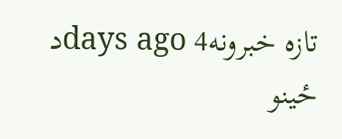تازه خبرونه4 days agoد ځینو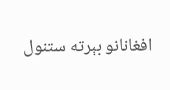افغانانو بېرته ستنول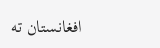افغانستان ته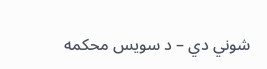شوني دي – د سویس محکمه